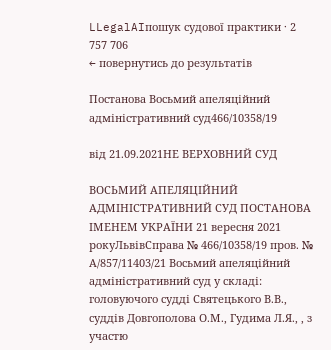LLegalAIпошук судової практики · 2 757 706
← повернутись до результатів

Постанова Восьмий апеляційний адміністративний суд466/10358/19

від 21.09.2021НЕ ВЕРХОВНИЙ СУД

ВОСЬМИЙ АПЕЛЯЦІЙНИЙ АДМІНІСТРАТИВНИЙ СУД ПОСТАНОВА ІМЕНЕМ УКРАЇНИ 21 вересня 2021 рокуЛьвівСправа № 466/10358/19 пров. № А/857/11403/21 Восьмий апеляційний адміністративний суд у складі: головуючого судді Святецького В.В., суддів Довгополова О.М., Гудима Л.Я., , з участю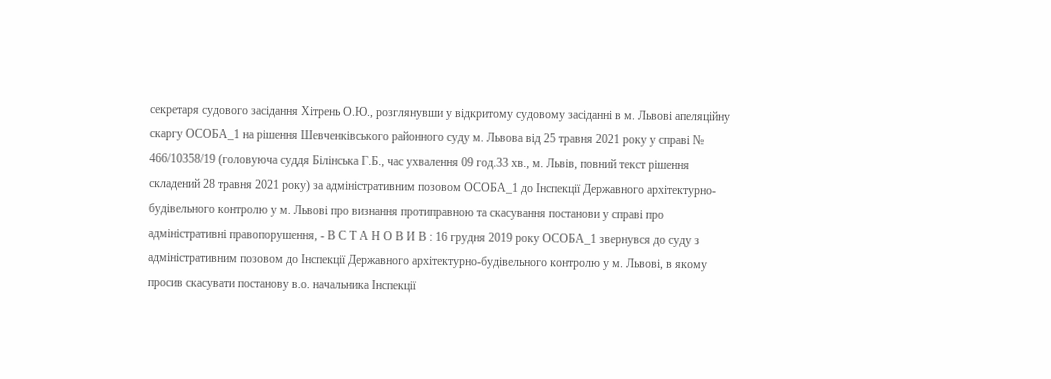секретаря судового засідання Хітрень О.Ю., розглянувши у відкритому судовому засіданні в м. Львові апеляційну скаргу ОСОБА_1 на рішення Шевченківського районного суду м. Львова від 25 травня 2021 року у справі № 466/10358/19 (головуюча суддя Білінська Г.Б., час ухвалення 09 год.33 хв., м. Львів, повний текст рішення складений 28 травня 2021 року) за адміністративним позовом ОСОБА_1 до Інспекції Державного архітектурно-будівельного контролю у м. Львові про визнання протиправною та скасування постанови у справі про адміністративні правопорушення, - В С Т А Н О В И В : 16 грудня 2019 року ОСОБА_1 звернувся до суду з адміністративним позовом до Інспекції Державного архітектурно-будівельного контролю у м. Львові, в якому просив скасувати постанову в.о. начальника Інспекції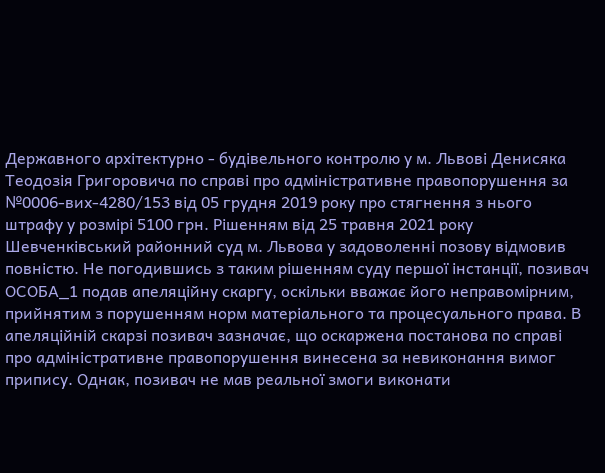Державного архітектурно - будівельного контролю у м. Львові Денисяка Теодозія Григоровича по справі про адміністративне правопорушення за №0006-вих-4280/153 від 05 грудня 2019 року про стягнення з нього штрафу у розмірі 5100 грн. Рішенням від 25 травня 2021 року Шевченківський районний суд м. Львова у задоволенні позову відмовив повністю. Не погодившись з таким рішенням суду першої інстанції, позивач ОСОБА_1 подав апеляційну скаргу, оскільки вважає його неправомірним, прийнятим з порушенням норм матеріального та процесуального права. В апеляційній скарзі позивач зазначає, що оскаржена постанова по справі про адміністративне правопорушення винесена за невиконання вимог припису. Однак, позивач не мав реальної змоги виконати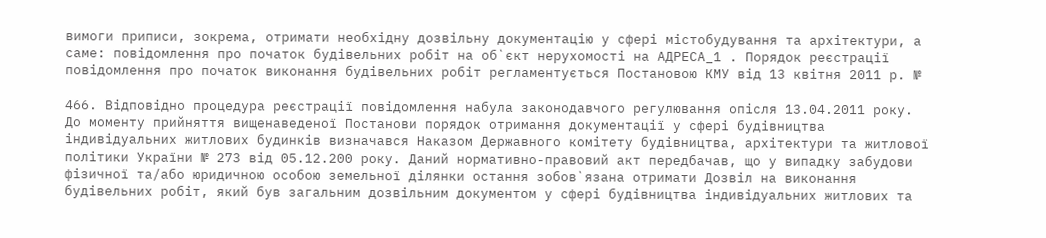вимоги приписи, зокрема, отримати необхідну дозвільну документацію у сфері містобудування та архітектури, а саме: повідомлення про початок будівельних робіт на об`єкт нерухомості на АДРЕСА_1 . Порядок реєстрації повідомлення про початок виконання будівельних робіт регламентується Постановою КМУ від 13 квітня 2011 р. №

466. Відповідно процедура реєстрації повідомлення набула законодавчого регулювання опісля 13.04.2011 року. До моменту прийняття вищенаведеної Постанови порядок отримання документації у сфері будівництва індивідуальних житлових будинків визначався Наказом Державного комітету будівництва, архітектури та житлової політики України № 273 від 05.12.200 року. Даний нормативно-правовий акт передбачав, що у випадку забудови фізичної та/або юридичною особою земельної ділянки остання зобов`язана отримати Дозвіл на виконання будівельних робіт, який був загальним дозвільним документом у сфері будівництва індивідуальних житлових та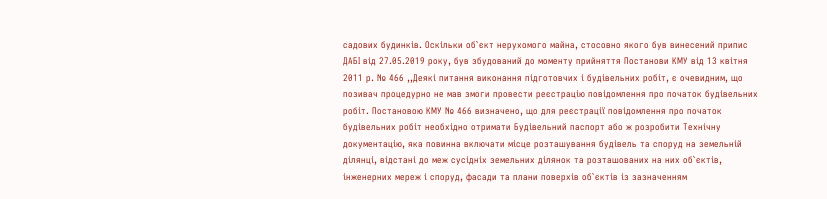садових будинків. Оскільки об`єкт нерухомого майна, стосовно якого був винесений припис ДАБІ від 27.05.2019 року, був збудований до моменту прийняття Постанови КМУ від 13 квітня 2011 р. № 466 ,,Деякі питання виконання підготовчих і будівельних робіт, є очевидним, що позивач процедурно не мав змоги провести реєстрацію повідомлення про початок будівельних робіт. Постановою КМУ № 466 визначено, що для реєстрації повідомлення про початок будівельних робіт необхідно отримати Будівельний паспорт або ж розробити Технічну документацію, яка повинна включати місце розташування будівель та споруд на земельній ділянці, відстані до меж сусідніх земельних ділянок та розташованих на них об`єктів, інженерних мереж і споруд, фасади та плани поверхів об`єктів із зазначенням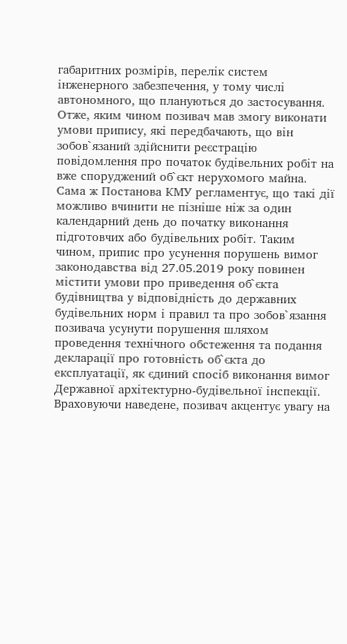габаритних розмірів, перелік систем інженерного забезпечення, у тому числі автономного, що плануються до застосування. Отже, яким чином позивач мав змогу виконати умови припису, які передбачають, що він зобов`язаний здійснити реєстрацію повідомлення про початок будівельних робіт на вже споруджений об`єкт нерухомого майна. Сама ж Постанова КМУ регламентує, що такі дії можливо вчинити не пізніше ніж за один календарний день до початку виконання підготовчих або будівельних робіт. Таким чином, припис про усунення порушень вимог законодавства від 27.05.2019 року повинен містити умови про приведення об`єкта будівництва у відповідність до державних будівельних норм і правил та про зобов`язання позивача усунути порушення шляхом проведення технічного обстеження та подання декларації про готовність об`єкта до експлуатації, як єдиний спосіб виконання вимог Державної архітектурно-будівельної інспекції. Враховуючи наведене, позивач акцентує увагу на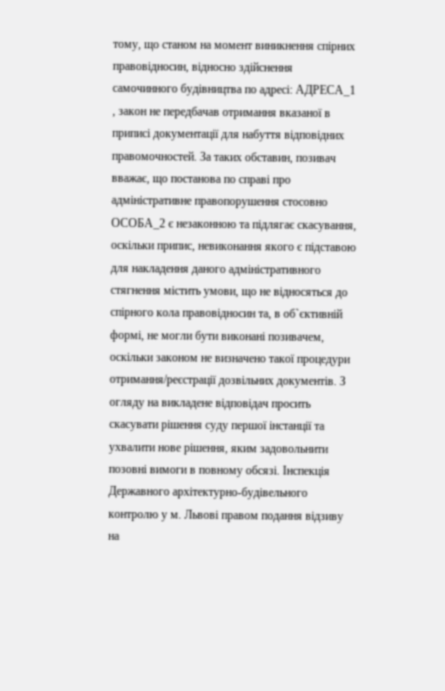тому, що станом на момент виникнення спірних правовідносин, відносно здійснення самочинного будівництва по адресі: АДРЕСА_1 , закон не передбачав отримання вказаної в приписі документації для набуття відповідних правомочностей. За таких обставин, позивач вважає, що постанова по справі про адміністративне правопорушення стосовно ОСОБА_2 є незаконною та підлягає скасування, оскільки припис, невиконання якого є підставою для накладення даного адміністративного стягнення містить умови, що не відносяться до спірного кола правовідносин та, в об`єктивній формі, не могли бути виконані позивачем, оскільки законом не визначено такої процедури отримання/реєстрації дозвільних документів. З огляду на викладене відповідач просить скасувати рішення суду першої інстанції та ухвалити нове рішення, яким задовольнити позовні вимоги в повному обсязі. Інспекція Державного архітектурно-будівельного контролю у м. Львові правом подання відзиву на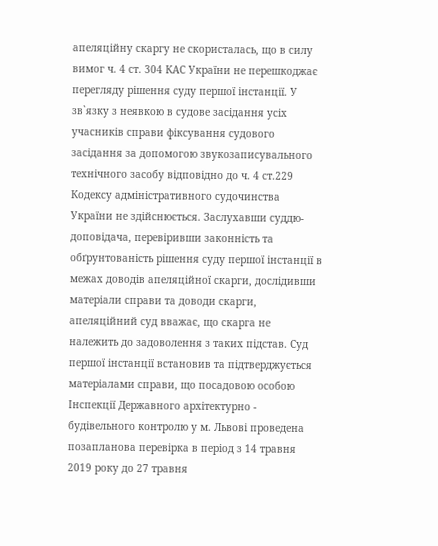апеляційну скаргу не скористалась, що в силу вимог ч. 4 ст. 304 КАС України не перешкоджає перегляду рішення суду першої інстанції. У зв`язку з неявкою в судове засідання усіх учасників справи фіксування судового засідання за допомогою звукозаписувального технічного засобу відповідно до ч. 4 ст.229 Кодексу адміністративного судочинства України не здійснюється. Заслухавши суддю-доповідача, перевіривши законність та обґрунтованість рішення суду першої інстанції в межах доводів апеляційної скарги, дослідивши матеріали справи та доводи скарги, апеляційний суд вважає, що скарга не належить до задоволення з таких підстав. Суд першої інстанції встановив та підтверджується матеріалами справи, що посадовою особою Інспекції Державного архітектурно - будівельного контролю у м. Львові проведена позапланова перевірка в період з 14 травня 2019 року до 27 травня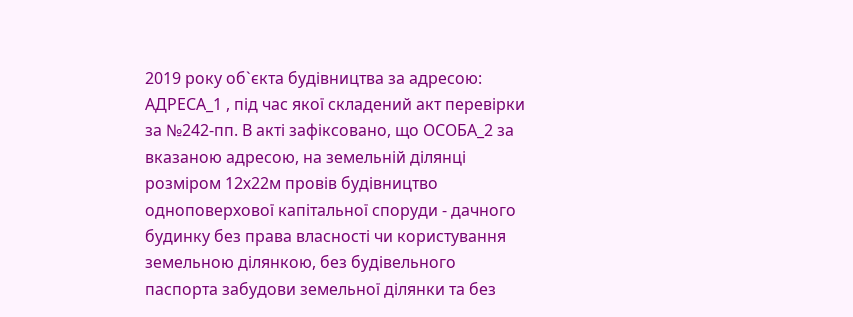2019 року об`єкта будівництва за адресою: АДРЕСА_1 , під час якої складений акт перевірки за №242-пп. В акті зафіксовано, що ОСОБА_2 за вказаною адресою, на земельній ділянці розміром 12х22м провів будівництво одноповерхової капітальної споруди - дачного будинку без права власності чи користування земельною ділянкою, без будівельного паспорта забудови земельної ділянки та без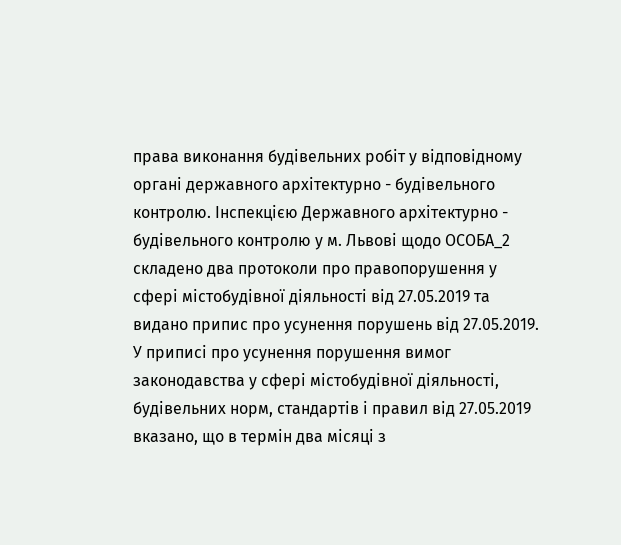права виконання будівельних робіт у відповідному органі державного архітектурно - будівельного контролю. Інспекцією Державного архітектурно - будівельного контролю у м. Львові щодо ОСОБА_2 складено два протоколи про правопорушення у сфері містобудівної діяльності від 27.05.2019 та видано припис про усунення порушень від 27.05.2019. У приписі про усунення порушення вимог законодавства у сфері містобудівної діяльності, будівельних норм, стандартів і правил від 27.05.2019 вказано, що в термін два місяці з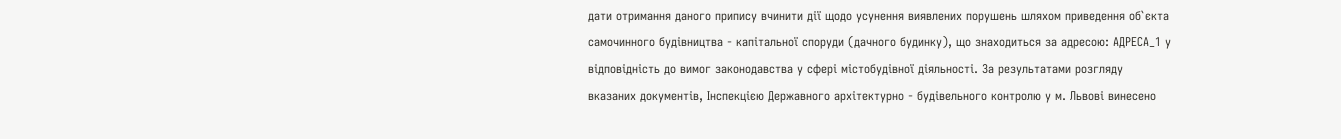дати отримання даного припису вчинити дії щодо усунення виявлених порушень шляхом приведення об`єкта самочинного будівництва - капітальної споруди (дачного будинку), що знаходиться за адресою: АДРЕСА_1 у відповідність до вимог законодавства у сфері містобудівної діяльності. За результатами розгляду вказаних документів, Інспекцією Державного архітектурно - будівельного контролю у м. Львові винесено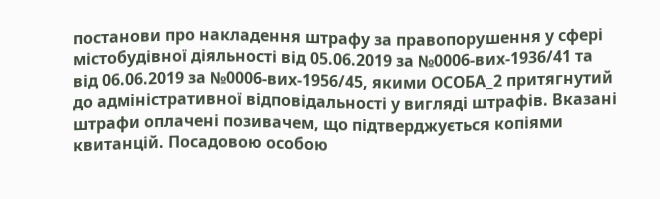постанови про накладення штрафу за правопорушення у сфері містобудівної діяльності від 05.06.2019 за №0006-вих-1936/41 та від 06.06.2019 за №0006-вих-1956/45, якими ОСОБА_2 притягнутий до адміністративної відповідальності у вигляді штрафів. Вказані штрафи оплачені позивачем, що підтверджується копіями квитанцій. Посадовою особою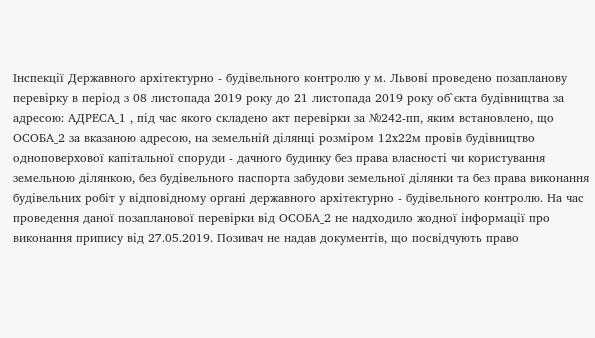Інспекції Державного архітектурно - будівельного контролю у м. Львові проведено позапланову перевірку в період з 08 листопада 2019 року до 21 листопада 2019 року об`єкта будівництва за адресою: АДРЕСА_1 , під час якого складено акт перевірки за №242-пп, яким встановлено, що ОСОБА_2 за вказаною адресою, на земельній ділянці розміром 12х22м провів будівництво одноповерхової капітальної споруди - дачного будинку без права власності чи користування земельною ділянкою, без будівельного паспорта забудови земельної ділянки та без права виконання будівельних робіт у відповідному органі державного архітектурно - будівельного контролю. На час проведення даної позапланової перевірки від ОСОБА_2 не надходило жодної інформації про виконання припису від 27.05.2019. Позивач не надав документів, що посвідчують право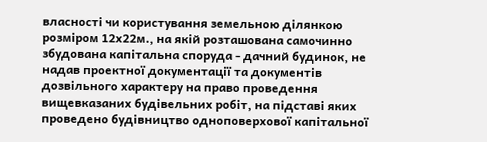власності чи користування земельною ділянкою розміром 12х22м., на якій розташована самочинно збудована капітальна споруда - дачний будинок, не надав проектної документації та документів дозвільного характеру на право проведення вищевказаних будівельних робіт, на підставі яких проведено будівництво одноповерхової капітальної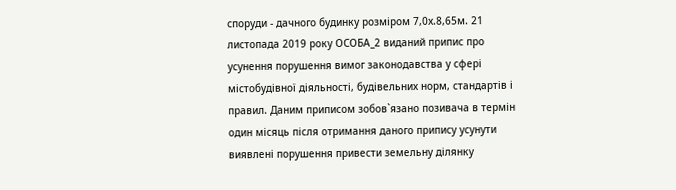споруди - дачного будинку розміром 7,0х.8,65м. 21 листопада 2019 року ОСОБА_2 виданий припис про усунення порушення вимог законодавства у сфері містобудівної діяльності, будівельних норм, стандартів і правил. Даним приписом зобов`язано позивача в термін один місяць після отримання даного припису усунути виявлені порушення привести земельну ділянку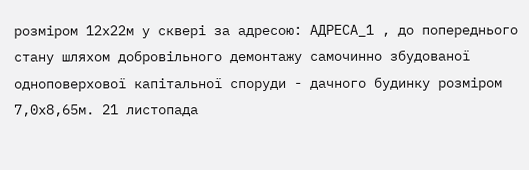розміром 12х22м у сквері за адресою: АДРЕСА_1 , до попереднього стану шляхом добровільного демонтажу самочинно збудованої одноповерхової капітальної споруди - дачного будинку розміром 7,0х8,65м. 21 листопада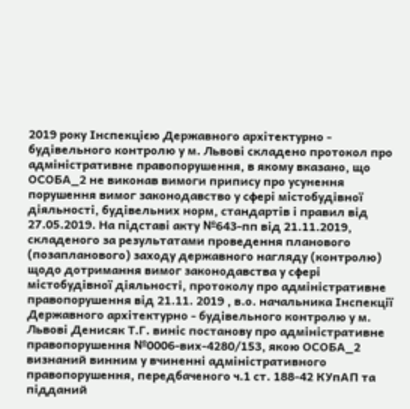2019 року Інспекцією Державного архітектурно - будівельного контролю у м. Львові складено протокол про адміністративне правопорушення, в якому вказано, що ОСОБА_2 не виконав вимоги припису про усунення порушення вимог законодавство у сфері містобудівної діяльності, будівельних норм, стандартів і правил від 27.05.2019. На підставі акту №643-пп від 21.11.2019, складеного за результатами проведення планового (позапланового) заходу державного нагляду (контролю) щодо дотримання вимог законодавства у сфері містобудівної діяльності, протоколу про адміністративне правопорушення від 21.11. 2019 , в.о. начальника Інспекції Державного архітектурно - будівельного контролю у м. Львові Денисяк Т.Г. виніс постанову про адміністративне правопорушення №0006-вих-4280/153, якою ОСОБА_2 визнаний винним у вчиненні адміністративного правопорушення, передбаченого ч.1 ст. 188-42 КУпАП та підданий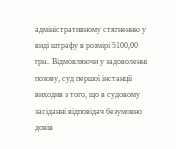адміністративному стягненню у виді штрафу в розмірі 5100,00 грн.. Відмовляючи у задоволенні позову, суд першої інстанції виходив з того, що в судовому засіданні відповідач безумовно довів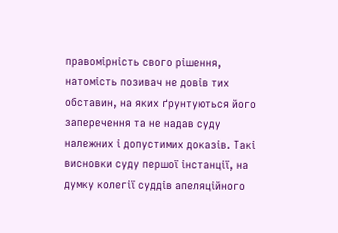правомірність свого рішення, натомість позивач не довів тих обставин, на яких ґрунтуються його заперечення та не надав суду належних і допустимих доказів. Такі висновки суду першої інстанції, на думку колегії суддів апеляційного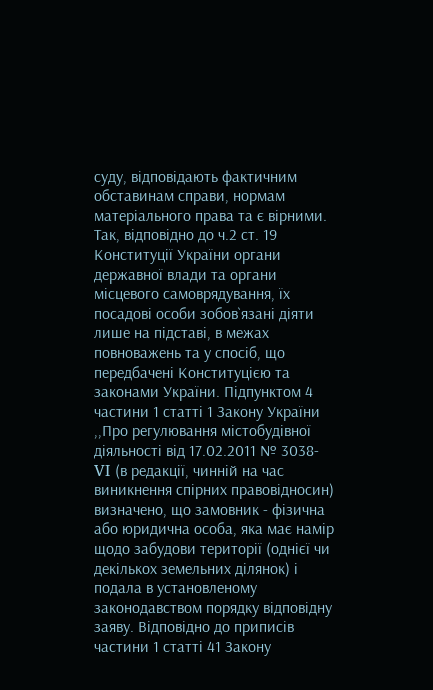суду, відповідають фактичним обставинам справи, нормам матеріального права та є вірними. Так, відповідно до ч.2 ст. 19 Конституції України органи державної влади та органи місцевого самоврядування, їх посадові особи зобов`язані діяти лише на підставі, в межах повноважень та у спосіб, що передбачені Конституцією та законами України. Підпунктом 4 частини 1 статті 1 Закону України ,,Про регулювання містобудівної діяльності від 17.02.2011 № 3038-VI (в редакції, чинній на час виникнення спірних правовідносин) визначено, що замовник - фізична або юридична особа, яка має намір щодо забудови території (однієї чи декількох земельних ділянок) і подала в установленому законодавством порядку відповідну заяву. Відповідно до приписів частини 1 статті 41 Закону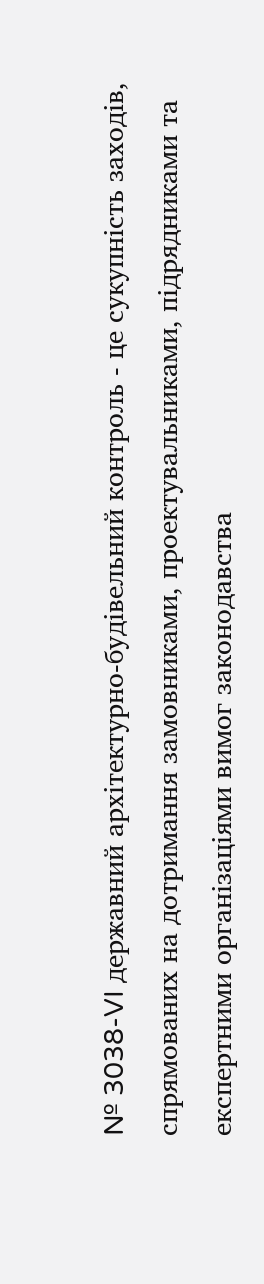№ 3038-VI державний архітектурно-будівельний контроль - це сукупність заходів, спрямованих на дотримання замовниками, проектувальниками, підрядниками та експертними організаціями вимог законодавства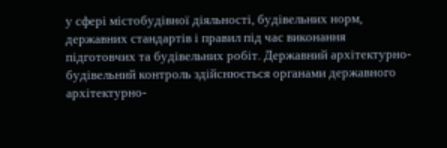у сфері містобудівної діяльності, будівельних норм, державних стандартів і правил під час виконання підготовчих та будівельних робіт. Державний архітектурно-будівельний контроль здійснюється органами державного архітектурно-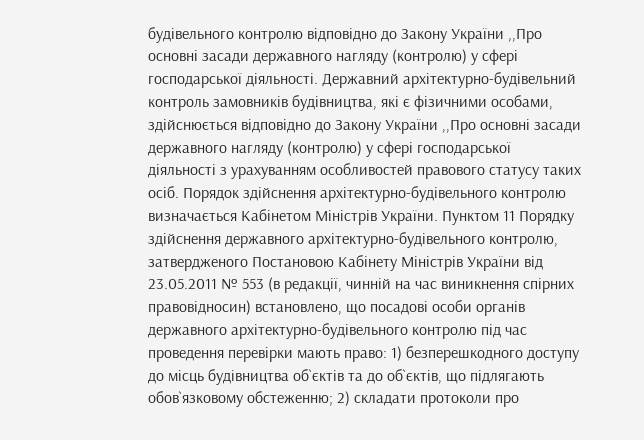будівельного контролю відповідно до Закону України ,,Про основні засади державного нагляду (контролю) у сфері господарської діяльності. Державний архітектурно-будівельний контроль замовників будівництва, які є фізичними особами, здійснюється відповідно до Закону України ,,Про основні засади державного нагляду (контролю) у сфері господарської діяльності з урахуванням особливостей правового статусу таких осіб. Порядок здійснення архітектурно-будівельного контролю визначається Кабінетом Міністрів України. Пунктом 11 Порядку здійснення державного архітектурно-будівельного контролю, затвердженого Постановою Кабінету Міністрів України від 23.05.2011 № 553 (в редакції, чинній на час виникнення спірних правовідносин) встановлено, що посадові особи органів державного архітектурно-будівельного контролю під час проведення перевірки мають право: 1) безперешкодного доступу до місць будівництва об`єктів та до об`єктів, що підлягають обов`язковому обстеженню; 2) складати протоколи про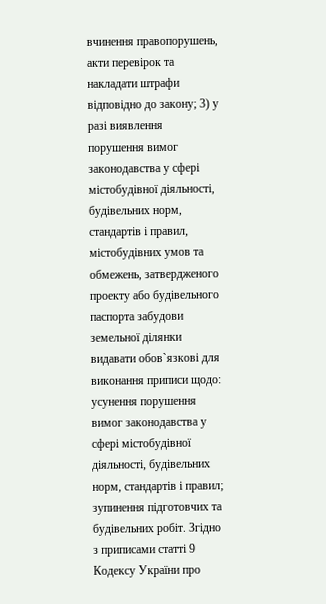вчинення правопорушень, акти перевірок та накладати штрафи відповідно до закону; 3) у разі виявлення порушення вимог законодавства у сфері містобудівної діяльності, будівельних норм, стандартів і правил, містобудівних умов та обмежень, затвердженого проекту або будівельного паспорта забудови земельної ділянки видавати обов`язкові для виконання приписи щодо: усунення порушення вимог законодавства у сфері містобудівної діяльності, будівельних норм, стандартів і правил; зупинення підготовчих та будівельних робіт. Згідно з приписами статті 9 Кодексу України про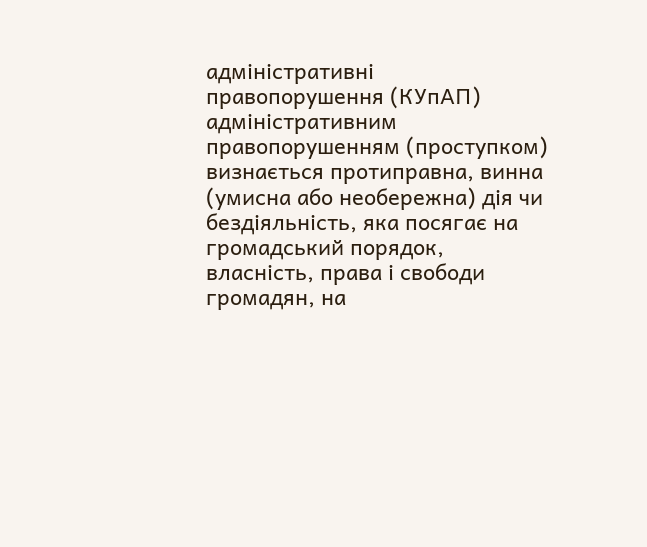адміністративні правопорушення (КУпАП) адміністративним правопорушенням (проступком) визнається протиправна, винна (умисна або необережна) дія чи бездіяльність, яка посягає на громадський порядок, власність, права і свободи громадян, на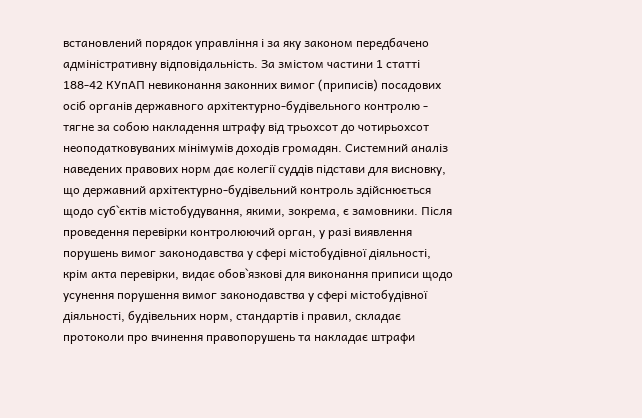встановлений порядок управління і за яку законом передбачено адміністративну відповідальність. За змістом частини 1 статті 188-42 КУпАП невиконання законних вимог (приписів) посадових осіб органів державного архітектурно-будівельного контролю - тягне за собою накладення штрафу від трьохсот до чотирьохсот неоподатковуваних мінімумів доходів громадян. Системний аналіз наведених правових норм дає колегії суддів підстави для висновку, що державний архітектурно-будівельний контроль здійснюється щодо суб`єктів містобудування, якими, зокрема, є замовники. Після проведення перевірки контролюючий орган, у разі виявлення порушень вимог законодавства у сфері містобудівної діяльності, крім акта перевірки, видає обов`язкові для виконання приписи щодо усунення порушення вимог законодавства у сфері містобудівної діяльності, будівельних норм, стандартів і правил, складає протоколи про вчинення правопорушень та накладає штрафи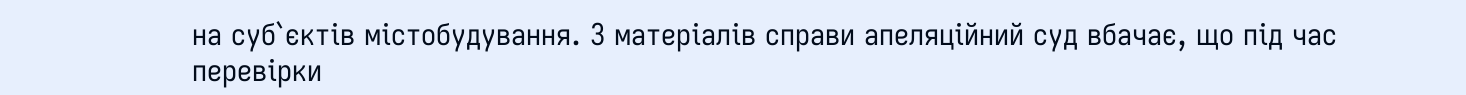на суб`єктів містобудування. З матеріалів справи апеляційний суд вбачає, що під час перевірки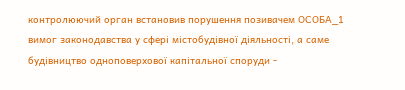контролюючий орган встановив порушення позивачем ОСОБА_1 вимог законодавства у сфері містобудівної діяльності, а саме будівництво одноповерхової капітальної споруди -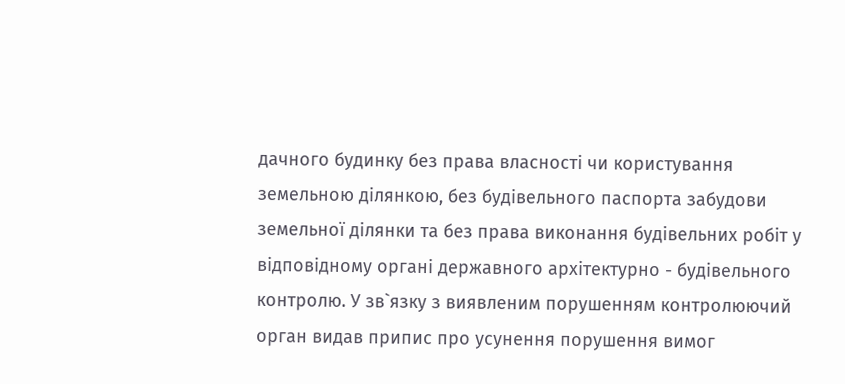дачного будинку без права власності чи користування земельною ділянкою, без будівельного паспорта забудови земельної ділянки та без права виконання будівельних робіт у відповідному органі державного архітектурно - будівельного контролю. У зв`язку з виявленим порушенням контролюючий орган видав припис про усунення порушення вимог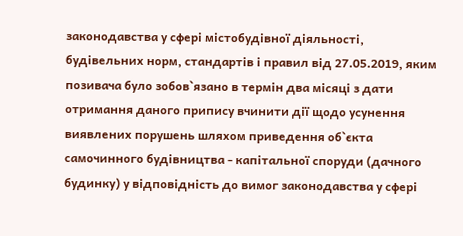законодавства у сфері містобудівної діяльності, будівельних норм, стандартів і правил від 27.05.2019, яким позивача було зобов`язано в термін два місяці з дати отримання даного припису вчинити дії щодо усунення виявлених порушень шляхом приведення об`єкта самочинного будівництва - капітальної споруди (дачного будинку) у відповідність до вимог законодавства у сфері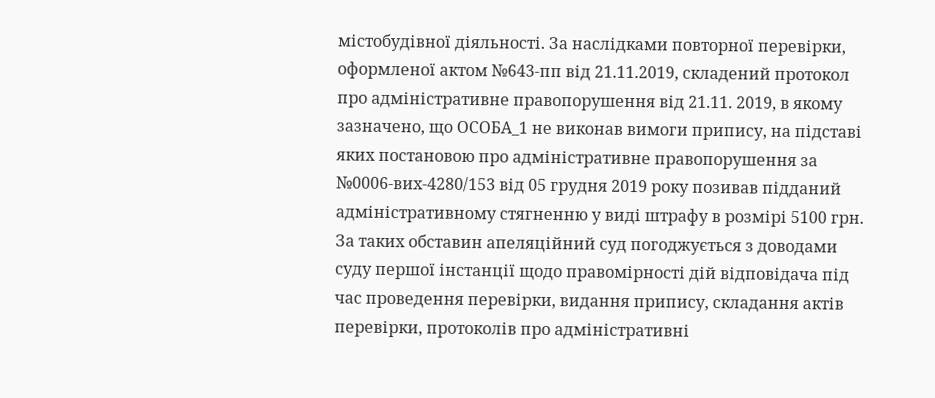містобудівної діяльності. За наслідками повторної перевірки, оформленої актом №643-пп від 21.11.2019, складений протокол про адміністративне правопорушення від 21.11. 2019, в якому зазначено, що ОСОБА_1 не виконав вимоги припису, на підставі яких постановою про адміністративне правопорушення за №0006-вих-4280/153 від 05 грудня 2019 року позивав підданий адміністративному стягненню у виді штрафу в розмірі 5100 грн. За таких обставин апеляційний суд погоджується з доводами суду першої інстанції щодо правомірності дій відповідача під час проведення перевірки, видання припису, складання актів перевірки, протоколів про адміністративні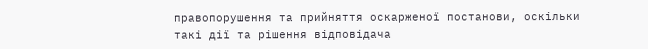правопорушення та прийняття оскарженої постанови, оскільки такі дії та рішення відповідача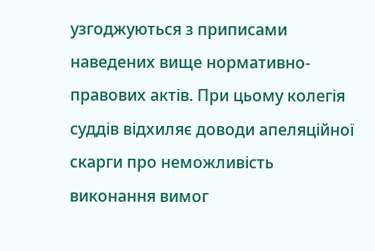узгоджуються з приписами наведених вище нормативно-правових актів. При цьому колегія суддів відхиляє доводи апеляційної скарги про неможливість виконання вимог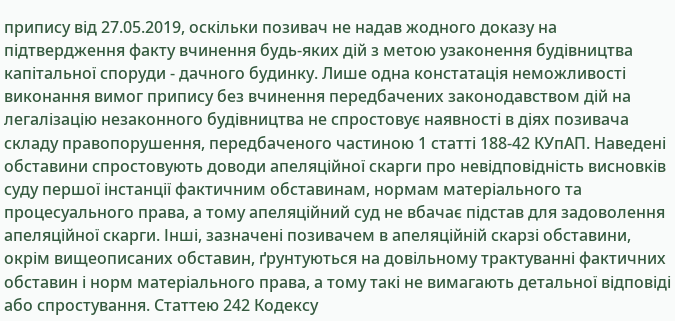припису від 27.05.2019, оскільки позивач не надав жодного доказу на підтвердження факту вчинення будь-яких дій з метою узаконення будівництва капітальної споруди - дачного будинку. Лише одна констатація неможливості виконання вимог припису без вчинення передбачених законодавством дій на легалізацію незаконного будівництва не спростовує наявності в діях позивача складу правопорушення, передбаченого частиною 1 статті 188-42 КУпАП. Наведені обставини спростовують доводи апеляційної скарги про невідповідність висновків суду першої інстанції фактичним обставинам, нормам матеріального та процесуального права, а тому апеляційний суд не вбачає підстав для задоволення апеляційної скарги. Інші, зазначені позивачем в апеляційній скарзі обставини, окрім вищеописаних обставин, ґрунтуються на довільному трактуванні фактичних обставин і норм матеріального права, а тому такі не вимагають детальної відповіді або спростування. Статтею 242 Кодексу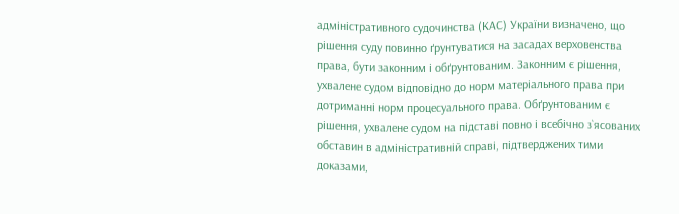адміністративного судочинства (КАС) України визначено, що рішення суду повинно ґрунтуватися на засадах верховенства права, бути законним і обґрунтованим. Законним є рішення, ухвалене судом відповідно до норм матеріального права при дотриманні норм процесуального права. Обґрунтованим є рішення, ухвалене судом на підставі повно і всебічно з`ясованих обставин в адміністративній справі, підтверджених тими доказами,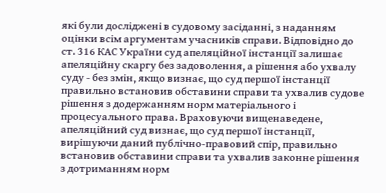які були досліджені в судовому засіданні, з наданням оцінки всім аргументам учасників справи. Відповідно до ст. 316 КАС України суд апеляційної інстанції залишає апеляційну скаргу без задоволення, а рішення або ухвалу суду - без змін, якщо визнає, що суд першої інстанції правильно встановив обставини справи та ухвалив судове рішення з додержанням норм матеріального і процесуального права. Враховуючи вищенаведене, апеляційний суд визнає, що суд першої інстанції, вирішуючи даний публічно-правовий спір, правильно встановив обставини справи та ухвалив законне рішення з дотриманням норм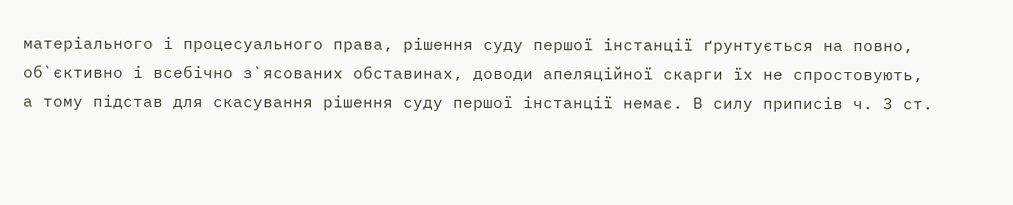матеріального і процесуального права, рішення суду першої інстанції ґрунтується на повно, об`єктивно і всебічно з`ясованих обставинах, доводи апеляційної скарги їх не спростовують, а тому підстав для скасування рішення суду першої інстанції немає. В силу приписів ч. 3 ст.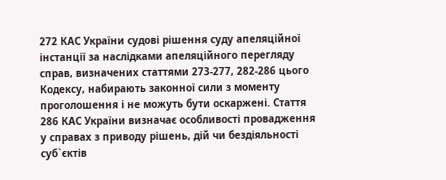272 КАС України судові рішення суду апеляційної інстанції за наслідками апеляційного перегляду справ, визначених статтями 273-277, 282-286 цього Кодексу, набирають законної сили з моменту проголошення і не можуть бути оскаржені. Стаття 286 КАС України визначає особливості провадження у справах з приводу рішень, дій чи бездіяльності суб`єктів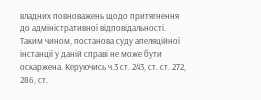владних повноважень щодо притягнення до адміністративної відповідальності. Таким чином, постанова суду апеляційної інстанції у даній справі не може бути оскаржена. Керуючись ч.3 ст. 243, ст. ст. 272, 286, ст.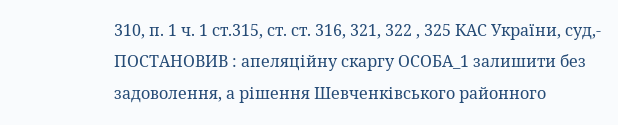310, п. 1 ч. 1 ст.315, ст. ст. 316, 321, 322 , 325 КАС України, суд,- ПОСТАНОВИВ : апеляційну скаргу ОСОБА_1 залишити без задоволення, а рішення Шевченківського районного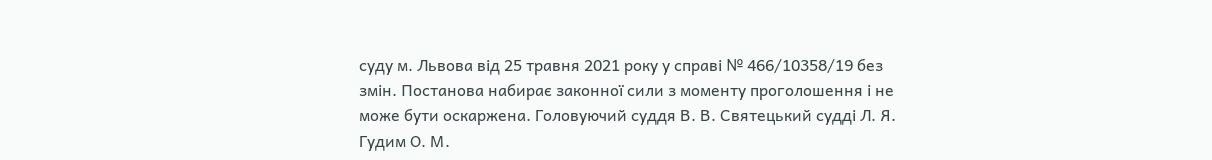суду м. Львова від 25 травня 2021 року у справі № 466/10358/19 без змін. Постанова набирає законної сили з моменту проголошення і не може бути оскаржена. Головуючий суддя В. В. Святецький судді Л. Я. Гудим О. М.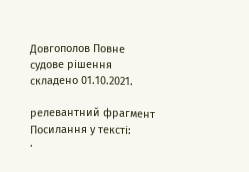Довгополов Повне судове рішення складено 01.10.2021.

релевантний фрагмент
Посилання у тексті:
·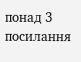понад 3 посилання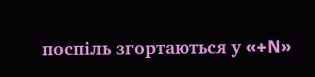поспіль згортаються у «+N»